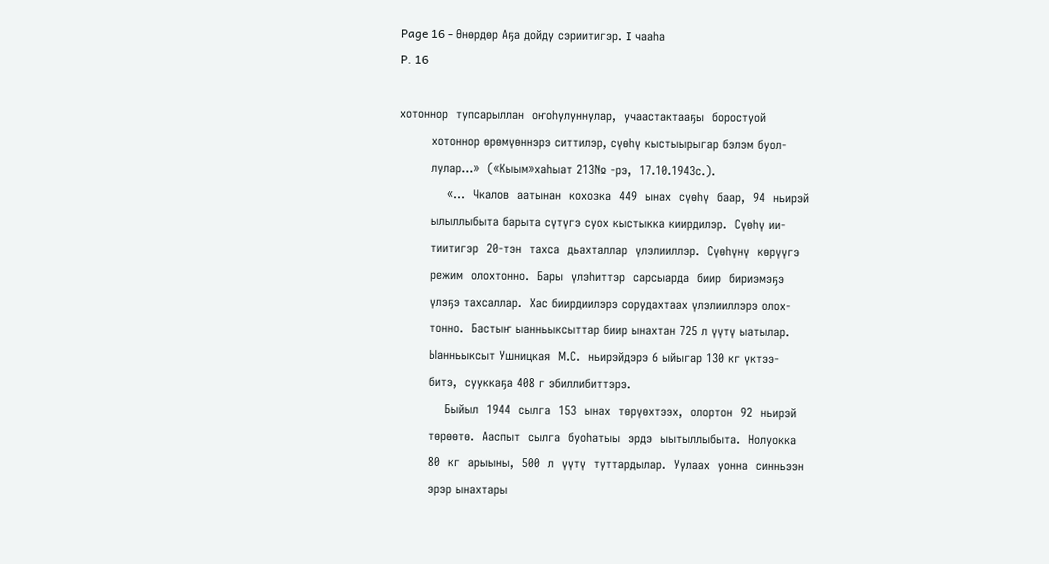Page 16 - Өнөрдөр Аҕа дойду сэриитигэр. I чааһа
P. 16

хотоннор  тупсарыллан  оҥоһулуннулар,  учаастактааҕы  боростуой
        хотоннор өрөмүөннэрэ ситтилэр, сүөһү кыстыырыгар бэлэм буол-
        лулар...»  («Кыым»хаһыат 213№ -рэ,  17.10.1943с.).
            «...  Чкалов  аатынан  кохозка  449  ынах  сүөһү  баар,  94  ньирэй
        ылыллыбыта барыта сүтүгэ суох кыстыкка киирдилэр.  Сүөһү ии-
        тиитигэр  20-тэн  тахса  дьахталлар  үлэлииллэр.  Сүөһүнү  көрүүгэ
        режим  олохтонно.  Бары  үлэһиттэр  сарсыарда  биир  бириэмэҕэ
        үлэҕэ тахсаллар.  Хас биирдиилэрэ сорудахтаах үлэлииллэрэ олох-
        тонно.  Бастыҥ ыанньыксыттар биир ынахтан 725 л үүтү ыатылар.
        Ыанньыксыт Ушницкая  М.С.  ньирэйдэрэ 6 ыйыгар 130 кг үктээ-
        битэ,  сууккаҕа 408 г эбиллибиттэрэ.
            Быйыл  1944  сылга  153  ынах  төрүөхтээх,  олортон  92  ньирэй
        төрөөтө.  Ааспыт  сылга  буоһатыы  эрдэ  ыытыллыбыта.  Нолуокка
        80  кг  арыыны,  500  л  үүтү  туттардылар.  Уулаах  уонна  синньээн
        эрэр ынахтары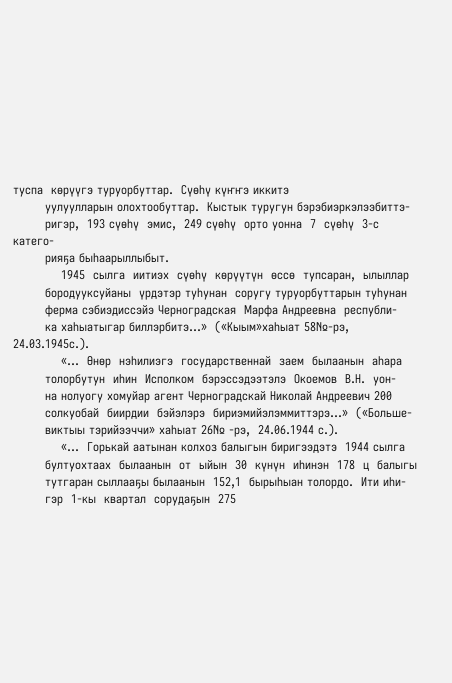туспа  көрүүгэ туруорбуттар.  Сүөһү күҥҥэ иккитэ
        уулуулларын олохтообуттар.  Кыстык туругун бэрэбиэркэлээбиттэ-
        ригэр,  193 сүөһү  эмис,  249 сүөһү  орто уонна  7  сүөһү  3-с  катего-
        рияҕа быһаарыллыбыт.
            1945  сылга  иитиэх  сүөһү  көрүүтүн  өссө  тупсаран,  ылыллар
        бородууксуйаны  үрдэтэр туһунан  соругу туруорбуттарын туһунан
        ферма сэбиэдиссэйэ Черноградская  Марфа Андреевна  республи-
        ка хаһыатыгар биллэрбитэ...»  («Кыым»хаһыат 58№-рэ, 24.03.1945с.).
            «...  Өнөр  нэһилиэгэ  государственнай  заем  былаанын  аһара
        толорбутун  иһин  Исполком  бэрэссэдээтэлэ  Окоемов  В.Н.  уон-
        на нолуогу хомуйар агент Черноградскай Николай Андреевич 200
        солкуобай  биирдии  бэйэлэрэ  бириэмийэлэммиттэрэ...»  («Больше-
        виктыы тэрийээччи» хаһыат 26№ -рэ,  24.06.1944 с.).
            «...  Горькай аатынан колхоз балыгын биригээдэтэ  1944 сылга
        бултуохтаах  былаанын  от  ыйын  30  күнүн  иһинэн  178  ц  балыгы
        тутгаран сыллааҕы былаанын  152,1  бырыһыан толордо.  Ити иһи-
        гэр  1-кы  квартал  сорудаҕын  275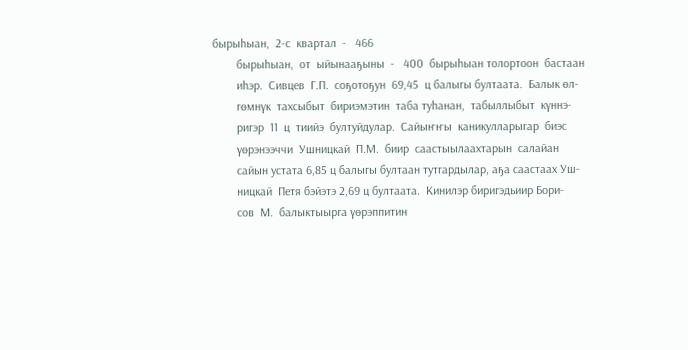бырыһыан,  2-с  квартал  -   466
        бырыһыан,  от  ыйынааҕыны  -   400  бырыһыан толортоон  бастаан
        иһэр.  Сивцев  Г.П.  соҕотоҕун  69,45  ц балыгы бултаата.  Балык өл-
        гөмнүк  тахсыбыт  бириэмэтин  таба туһанан,  табыллыбыт  күннэ-
        ригэр  11  ц  тиийэ  бултуйдулар.  Сайыҥҥы  каникулларыгар  биэс
        үөрэнээччи  Ушницкай  П.М.  биир  саастыылаахтарын  салайан
        сайын устата 6,85 ц балыгы бултаан тутгардылар, аҕа саастаах Уш-
        ницкай  Петя бэйэтэ 2,69 ц бултаата.  Кинилэр биригэдьиир Бори-
        сов  М.  балыктыырга үөрэппитин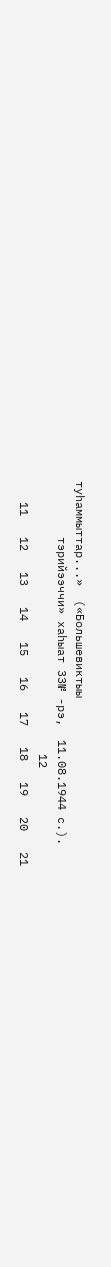туһаммыттар...»  («Большевиктыы
        тэрийээччи» хаһыат 33№ -рэ,  11.08.1944 с.).
                                       12
   11   12   13   14   15   16   17   18   19   20   21